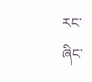རང་ཞིང་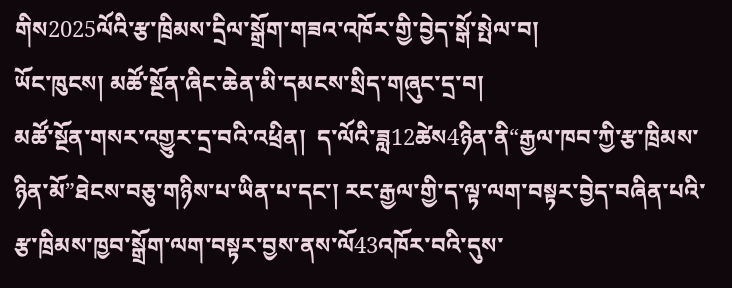གིས2025ལོའི་རྩ་ཁྲིམས་དྲིལ་སྒྲོག་གཟའ་འཁོར་གྱི་བྱེད་སྒོ་སྤེལ་བ།
ཡོང་ཁུངས། མཚོ་སྔོན་ཞིང་ཆེན་མི་དམངས་སྲིད་གཞུང་དྲ་བ།
མཚོ་སྔོན་གསར་འགྱུར་དྲ་བའི་འཕྲིན།  ད་ལོའི་ཟླ12ཚེས4ཉིན་ནི“རྒྱལ་ཁབ་ཀྱི་རྩ་ཁྲིམས་ཉིན་མོ”ཐེངས་བཅུ་གཉིས་པ་ཡིན་པ་དང་། རང་རྒྱལ་གྱི་ད་ལྟ་ལག་བསྟར་བྱེད་བཞིན་པའི་རྩ་ཁྲིམས་ཁྱབ་སྒྲོག་ལག་བསྟར་བྱས་ནས་ལོ43འཁོར་བའི་དུས་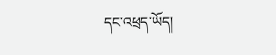དང་འཕྲད་ཡོད།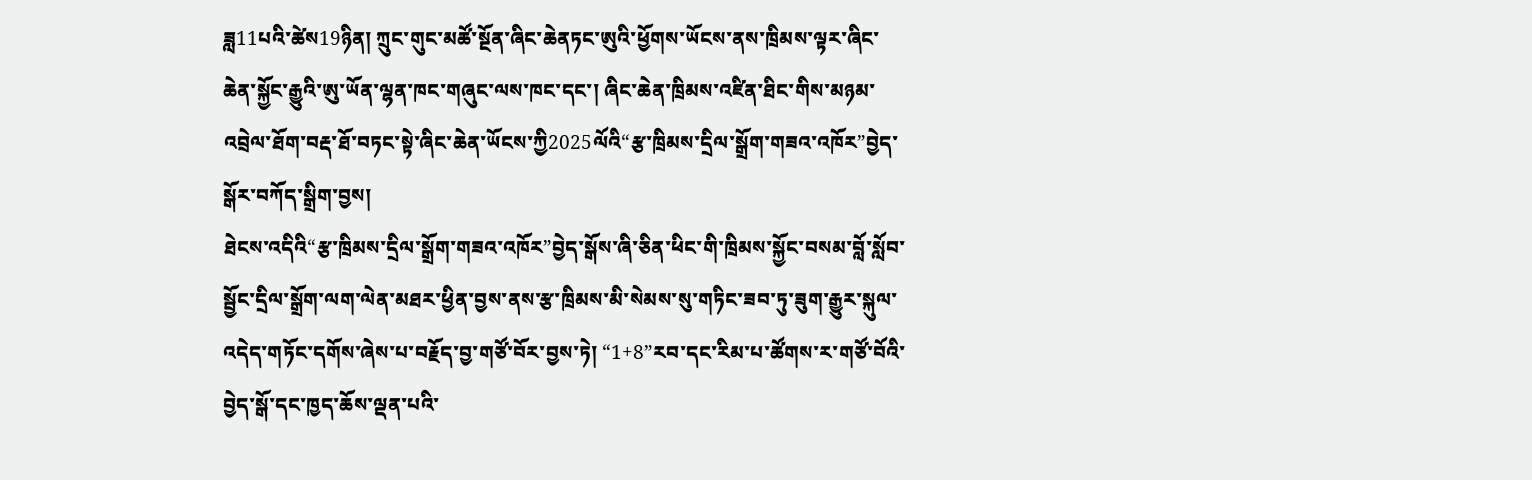ཟླ11པའི་ཚེས19ཉིན། ཀྲུང་གུང་མཚོ་སྔོན་ཞིང་ཆེནཏང་ཨུའི་ཕྱོགས་ཡོངས་ནས་ཁྲིམས་ལྟར་ཞིང་ཆེན་སྐྱོང་རྒྱུའི་ཨུ་ཡོན་ལྷན་ཁང་གཞུང་ལས་ཁང་དང་། ཞིང་ཆེན་ཁྲིམས་འཛིན་ཐིང་གིས་མཉམ་འབྲེལ་ཐོག་བརྡ་ཐོ་བཏང་སྟེ་ཞིང་ཆེན་ཡོངས་ཀྱི2025ལོའི“རྩ་ཁྲིམས་དྲིལ་སྒྲོག་གཟའ་འཁོར”བྱེད་སྒོར་བཀོད་སྒྲིག་བྱས།
ཐེངས་འདིའི“རྩ་ཁྲིམས་དྲིལ་སྒྲོག་གཟའ་འཁོར”བྱེད་སྒོས་ཞི་ཅིན་ཕིང་གི་ཁྲིམས་སྐྱོང་བསམ་བློ་སློབ་སྦྱོང་དྲིལ་སྒྲོག་ལག་ལེན་མཐར་ཕྱིན་བྱས་ནས་རྩ་ཁྲིམས་མི་སེམས་སུ་གཏིང་ཟབ་ཏུ་ཟུག་རྒྱུར་སྐུལ་འདེད་གཏོང་དགོས་ཞེས་པ་བརྗོད་བྱ་གཙོ་བོར་བྱས་ཏེ། “1+8”རབ་དང་རིམ་པ་ཚོགས་ར་གཙོ་བོའི་བྱེད་སྒོ་དང་ཁྱད་ཆོས་ལྡན་པའི་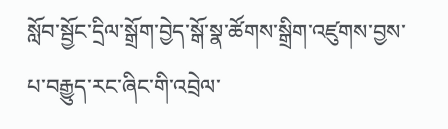སློབ་སྦྱོང་དྲིལ་སྒྲོག་བྱེད་སྒོ་སྣ་ཚོགས་སྒྲིག་འཛུགས་བྱས་པ་བརྒྱུད་རང་ཞིང་གི་འབྲེལ་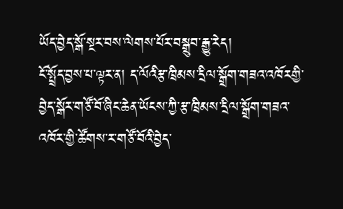ཡོད་བྱེད་སྒོ་སྔར་བས་ལེགས་པོར་བསྒྲུབ་རྒྱུ་རེད།
ངོ་སྤྲོད་བྱས་པ་ལྟར་ན། ད་ལོའིརྩ་ཁྲིམས་དྲིལ་སྒྲོག་གཟའ་འཁོརགྱི་བྱེད་སྒོར་གཙོ་བོ་ཞིང་ཆེན་ཡོངས་ཀྱི་རྩ་ཁྲིམས་དྲིལ་སྒྲོག་གཟའ་འཁོར་གྱི་ཚོགས་ར་གཙོ་བོའི་བྱེད་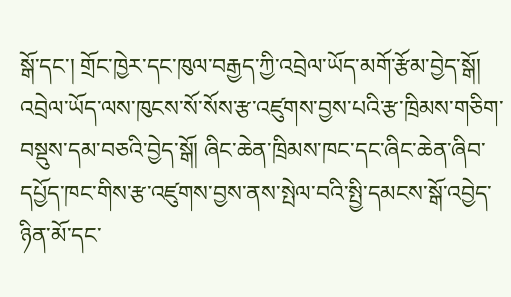སྒོ་དང་། གྲོང་ཁྱེར་དང་ཁུལ་བརྒྱད་ཀྱི་འབྲེལ་ཡོད་མགོ་རྩོམ་བྱེད་སྒོ། འབྲེལ་ཡོད་ལས་ཁུངས་སོ་སོས་རྩ་འཛུགས་བྱས་པའི་རྩ་ཁྲིམས་གཅིག་བསྡུས་དམ་བཅའི་བྱེད་སྒོ། ཞིང་ཆེན་ཁྲིམས་ཁང་དང་ཞིང་ཆེན་ཞིབ་དཔྱོད་ཁང་གིས་རྩ་འཛུགས་བྱས་ནས་སྤེལ་བའི་སྤྱི་དམངས་སྒོ་འབྱེད་ཉིན་མོ་དང་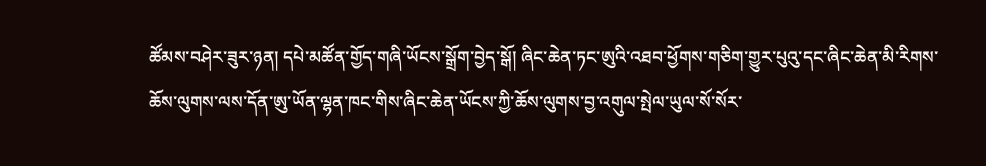ཚོམས་བཤེར་ཟུར་ཉན། དཔེ་མཚོན་གྱོད་གཞི་ཡོངས་སྒྲོག་བྱེད་སྒོ། ཞིང་ཆེན་ཏང་ཨུའི་འཐབ་ཕྱོགས་གཅིག་གྱུར་པུའུ་དང་ཞིང་ཆེན་མི་རིགས་ཆོས་ལུགས་ལས་དོན་ཨུ་ཡོན་ལྷན་ཁང་གིས་ཞིང་ཆེན་ཡོངས་ཀྱི་ཆོས་ལུགས་བྱ་འགུལ་སྤེལ་ཡུལ་སོ་སོར་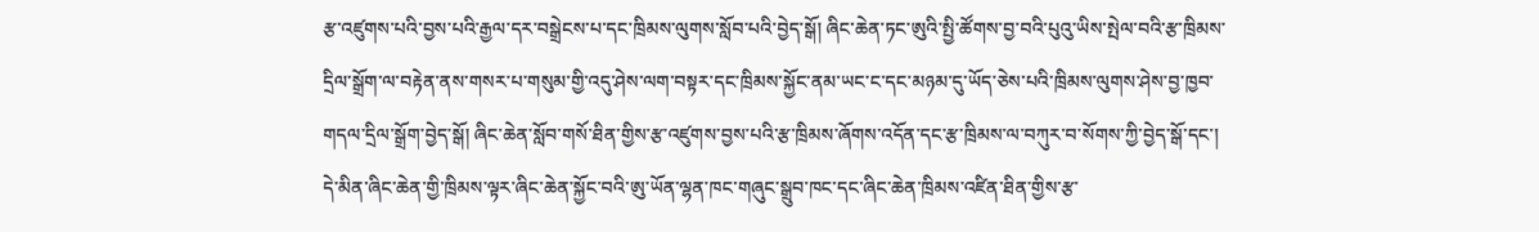རྩ་འཛུགས་པའི་བྱས་པའི་རྒྱལ་དར་བསྒྲེངས་པ་དང་ཁྲིམས་ལུགས་སློབ་པའི་བྱེད་སྒོ། ཞིང་ཆེན་ཏང་ཨུའི་སྤྱི་ཚོགས་བྱ་བའི་པུའུ་ཡིས་སྤེལ་བའི་རྩ་ཁྲིམས་དྲིལ་སྒྲོག་ལ་བརྟེན་ནས་གསར་པ་གསུམ་གྱི་འདུ་ཤེས་ལག་བསྟར་དང་ཁྲིམས་སྐྱོང་ནམ་ཡང་ང་དང་མཉམ་དུ་ཡོད་ཅེས་པའི་ཁྲིམས་ལུགས་ཤེས་བྱ་ཁྱབ་གདལ་དྲིལ་སྒྲོག་བྱེད་སྒོ། ཞིང་ཆེན་སློབ་གསོ་ཐིན་གྱིས་རྩ་འཛུགས་བྱས་པའི་རྩ་ཁྲིམས་ཞོགས་འདོན་དང་རྩ་ཁྲིམས་ལ་བཀུར་བ་སོགས་ཀྱི་བྱེད་སྒོ་དང་། དེ་མིན་ཞིང་ཆེན་གྱི་ཁྲིམས་ལྟར་ཞིང་ཆེན་སྐྱོང་བའི་ཨུ་ཡོན་ལྷན་ཁང་གཞུང་སྒྲུབ་ཁང་དང་ཞིང་ཆེན་ཁྲིམས་འཛིན་ཐིན་གྱིས་རྩ་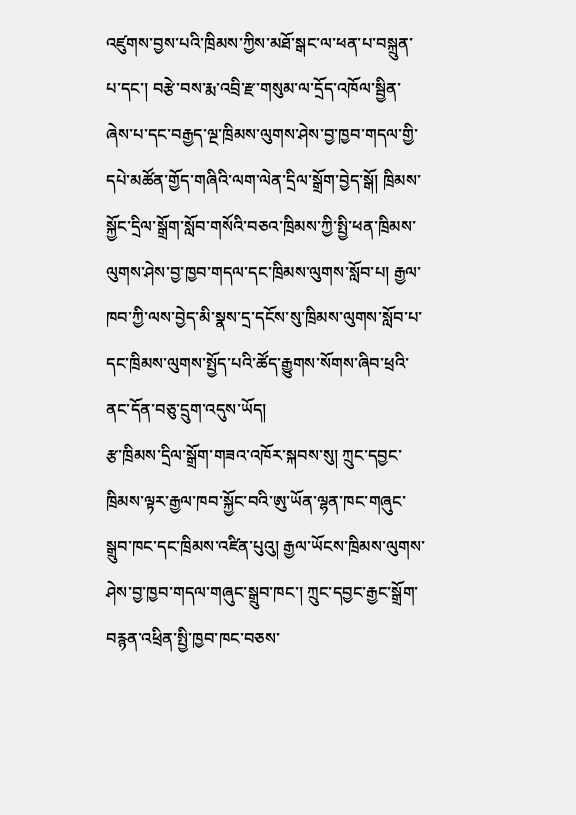འཛུགས་བྱས་པའི་ཁྲིམས་ཀྱིས་མཐོ་སྒང་ལ་ཕན་པ་བསྐྲུན་པ་དང་། བརྩེ་བས་རྨ་འབྲི་རྫ་གསུམ་ལ་དྲོད་འཁོལ་སྦྱིན་ཞེས་པ་དང་བརྒྱད་ལྔ་ཁྲིམས་ལུགས་ཤེས་བྱ་ཁྱབ་གདལ་གྱི་དཔེ་མཚོན་གྱོད་གཞིའི་ལག་ལེན་དྲིལ་སྒྲོག་བྱེད་སྒོ། ཁྲིམས་སྐྱོང་དྲིལ་སྒྲོག་སློབ་གསོའི་བཅའ་ཁྲིམས་ཀྱི་སྤྱི་ཕན་ཁྲིམས་ལུགས་ཤེས་བྱ་ཁྱབ་གདལ་དང་ཁྲིམས་ལུགས་སློབ་པ། རྒྱལ་ཁབ་ཀྱི་ལས་བྱེད་མི་སྣས་དྲ་དངོས་སུ་ཁྲིམས་ལུགས་སློབ་པ་དང་ཁྲིམས་ལུགས་སྤྱོད་པའི་ཚོད་རྒྱུགས་སོགས་ཞིབ་ཕྲའི་ནང་དོན་བཅུ་དྲུག་འདུས་ཡོད།
རྩ་ཁྲིམས་དྲིལ་སྒྲོག་གཟའ་འཁོར་སྐབས་སུ། ཀྲུང་དབྱང་ཁྲིམས་ལྟར་རྒྱལ་ཁབ་སྐྱོང་བའི་ཨུ་ཡོན་ལྷན་ཁང་གཞུང་སྒྲུབ་ཁང་དང་ཁྲིམས་འཛིན་པུའུ། རྒྱལ་ཡོངས་ཁྲིམས་ལུགས་ཤེས་བྱ་ཁྱབ་གདལ་གཞུང་སྒྲུབ་ཁང་། ཀྲུང་དབྱང་རྒྱང་སྒྲོག་བརྙན་འཕྲིན་སྤྱི་ཁྱབ་ཁང་བཅས་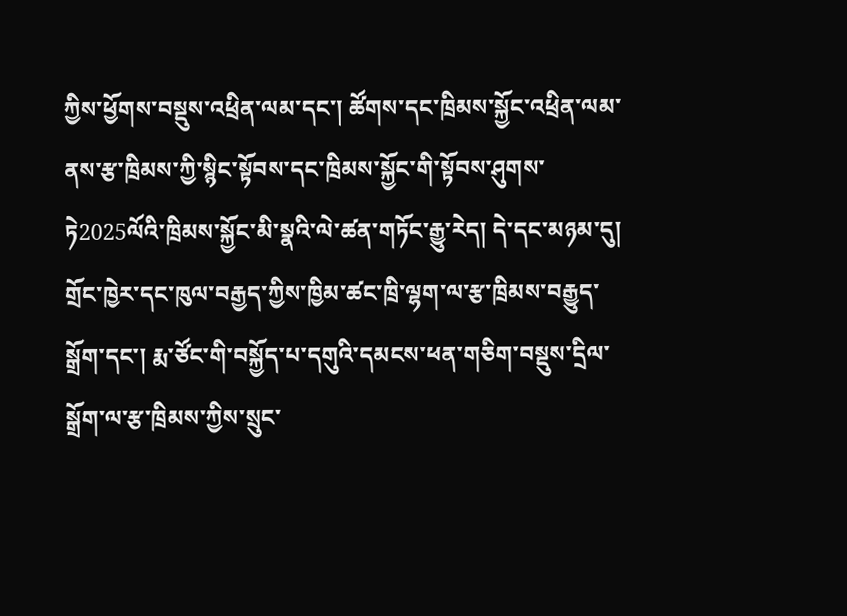ཀྱིས་ཕྱོགས་བསྡུས་འཕྲིན་ལམ་དང་། ཚོགས་དང་ཁྲིམས་སྐྱོང་འཕྲིན་ལམ་ནས་རྩ་ཁྲིམས་ཀྱི་སྙིང་སྟོབས་དང་ཁྲིམས་སྐྱོང་གི་སྟོབས་ཤུགས་ཏེ2025ལོའི་ཁྲིམས་སྐྱོང་མི་སྣའི་ལེ་ཚན་གཏོང་རྒྱུ་རེད། དེ་དང་མཉམ་དུ། གྲོང་ཁྱེར་དང་ཁུལ་བརྒྱད་ཀྱིས་ཁྱིམ་ཚང་ཁྲི་ལྷག་ལ་རྩ་ཁྲིམས་བརྒྱུད་སྒྲོག་དང་། རྨ་ཙོང་གི་བསྐྱོད་པ་དགུའི་དམངས་ཕན་གཅིག་བསྡུས་དྲིལ་སྒྲོག་ལ་རྩ་ཁྲིམས་ཀྱིས་སྲུང་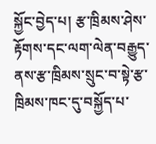སྐྱོང་བྱེད་པ། རྩ་ཁྲིམས་ཤེས་རྟོགས་དང་ལག་ལེན་བརྒྱུད་ནས་རྩ་ཁྲིམས་སྲུང་བ་སྟེ་རྩ་ཁྲིམས་ཁང་དུ་བསྐྱོད་པ་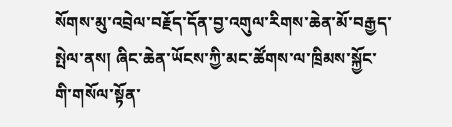སོགས་མུ་འབྲེལ་བརྗོད་དོན་བྱ་འགུལ་རིགས་ཆེན་མོ་བརྒྱད་སྤེལ་ནས། ཞིང་ཆེན་ཡོངས་ཀྱི་མང་ཚོགས་ལ་ཁྲིམས་སྐྱོང་གི་གསོལ་སྟོན་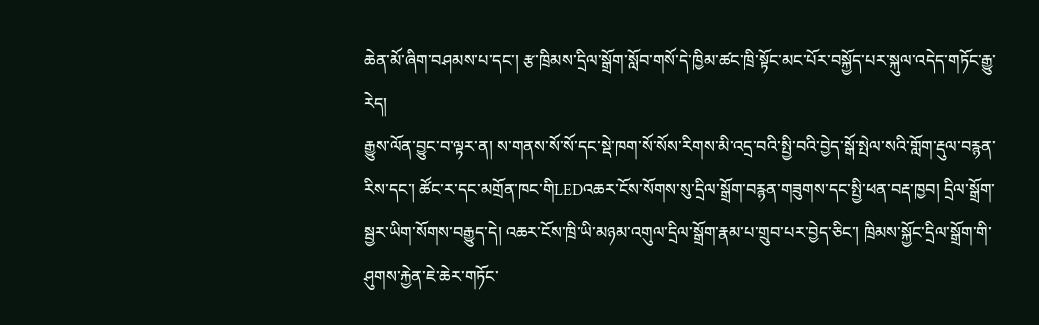ཆེན་མོ་ཞིག་བཤམས་པ་དང་། རྩ་ཁྲིམས་དྲིལ་སྒྲོག་སློབ་གསོ་དེ་ཁྱིམ་ཚང་ཁྲི་སྟོང་མང་པོར་བསྐྱོད་པར་སྐུལ་འདེད་གཏོང་རྒྱུ་རེད།
རྒྱུས་ལོན་བྱུང་བ་ལྟར་ན། ས་གནས་སོ་སོ་དང་སྡེ་ཁག་སོ་སོས་རིགས་མི་འདྲ་བའི་སྤྱི་བའི་བྱེད་སྒོ་སྤེལ་སའི་གློག་རྡུལ་བརྙན་རིས་དང་། ཚོང་ར་དང་མགྲོན་ཁང་གིLEDའཆར་ངོས་སོགས་སུ་དྲིལ་སྒྲོག་བརྙན་གཟུགས་དང་སྤྱི་ཕན་བརྡ་ཁྱབ། དྲིལ་སྒྲོག་སྦྱར་ཡིག་སོགས་བརྒྱུད་དེ། འཆར་ངོས་ཁྲི་ཡི་མཉམ་འགུལ་དྲིལ་སྒྲོག་རྣམ་པ་གྲུབ་པར་བྱེད་ཅིང་། ཁྲིམས་སྐྱོང་དྲིལ་སྒྲོག་གི་ཤུགས་རྐྱེན་ཇེ་ཆེར་གཏོང་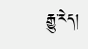རྒྱུ་རེད།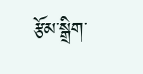རྩོམ་སྒྲིག་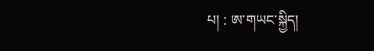པ། : ཨ་གཡང་སྐྱིད།